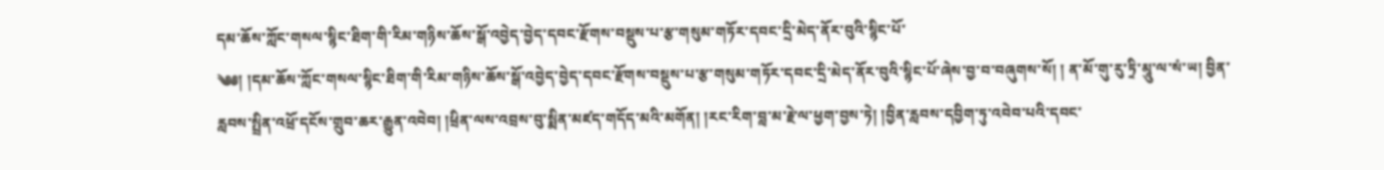དམ་ཆོས་ཀློང་གསལ་སྙིང་ཐིག་གི་རིམ་གཉིས་ཆོས་སྒོ་འབྱེད་བྱེད་དབང་རྫོགས་བསྡུས་པ་རྩ་གསུམ་གཏོར་དབང་དྲི་མེད་ནོར་བུའི་སྙིང་པོ་
༄༅། །དམ་ཆོས་ཀློང་གསལ་སྙིང་ཐིག་གི་རིམ་གཉིས་ཆོས་སྒོ་འབྱེད་བྱེད་དབང་རྫོགས་བསྡུས་པ་རྩ་གསུམ་གཏོར་དབང་དྲི་མེད་ནོར་བུའི་སྙིང་པོ་ཞེས་བྱ་བ་བཞུགས་སོ། ། ན་མོ་གུ་རུ་ཏྲི་མཱུ་ལ་སཾ་ཡ། བྱིན་རླབས་སྤྲིན་འཕྲོ་དངོས་གྲུབ་ཆར་རྒྱུན་འབེབ། །ཕྲིན་ལས་འབྲས་བུ་སྨིན་མཛད་གདོད་མའི་མགོན། །རང་རིག་བླ་མ་རྗེ་ལ་ཕྱག་བྱས་ཏེ། །བྱིན་རླབས་དབྱིག་ཏུ་འབེབ་པའི་དབང་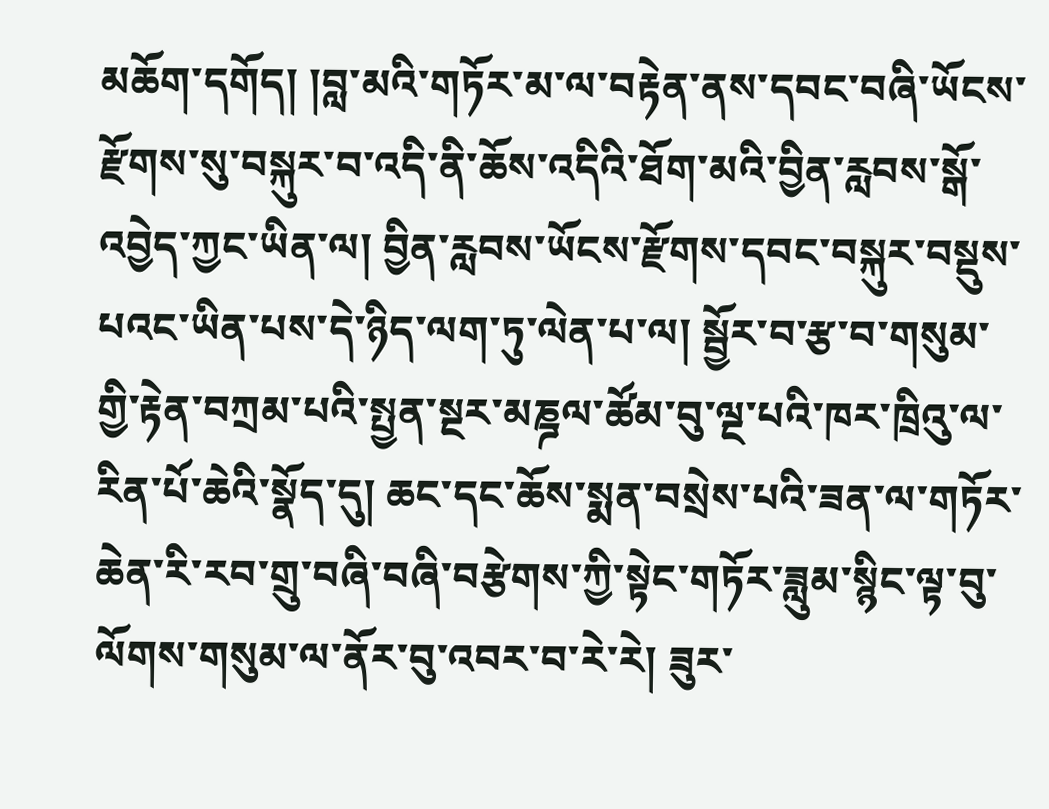མཆོག་དགོད། །བླ་མའི་གཏོར་མ་ལ་བརྟེན་ནས་དབང་བཞི་ཡོངས་རྫོགས་སུ་བསྐུར་བ་འདི་ནི་ཆོས་འདིའི་ཐོག་མའི་བྱིན་རླབས་སྒོ་འབྱེད་ཀྱང་ཡིན་ལ། བྱིན་རླབས་ཡོངས་རྫོགས་དབང་བསྐུར་བསྡུས་པའང་ཡིན་པས་དེ་ཉིད་ལག་ཏུ་ལེན་པ་ལ། སྦྱོར་བ་རྩ་བ་གསུམ་གྱི་རྟེན་བཀྲམ་པའི་སྤྱན་སྔར་མཎྜལ་ཚོམ་བུ་ལྔ་པའི་ཁར་ཁྲིའུ་ལ་རིན་པོ་ཆེའི་སྣོད་དུ། ཆང་དང་ཆོས་སྨན་བསྲེས་པའི་ཟན་ལ་གཏོར་ཆེན་རི་རབ་གྲུ་བཞི་བཞི་བརྩེགས་ཀྱི་སྟེང་གཏོར་ཟླུམ་སྙིང་ལྟ་བུ་ལོགས་གསུམ་ལ་ནོར་བུ་འབར་བ་རེ་རེ། ཟུར་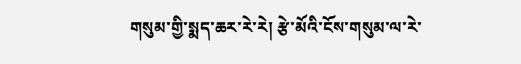གསུམ་གྱི་སྨད་ཆར་རེ་རེ། རྩེ་མོའི་ངོས་གསུམ་ལ་རེ་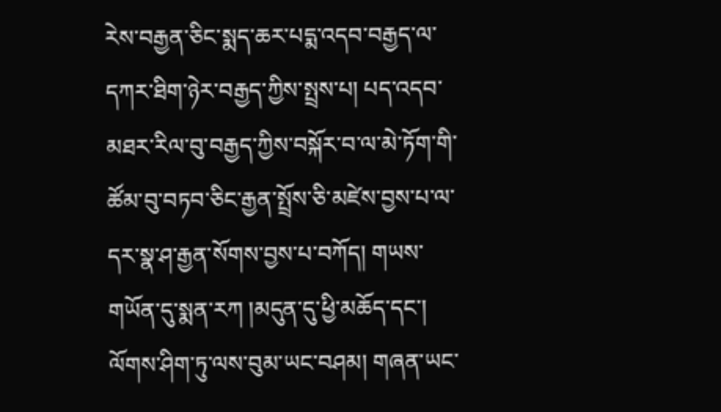རེས་བརྒྱན་ཅིང་སྨད་ཆར་པདྨ་འདབ་བརྒྱད་ལ་དཀར་ཐིག་ཉེར་བརྒྱད་ཀྱིས་སྤྲས་པ། པད་འདབ་མཐར་རིལ་བུ་བརྒྱད་ཀྱིས་བསྐོར་བ་ལ་མེ་ཏོག་གི་ཚོམ་བུ་བཏབ་ཅིང་རྒྱན་སྤྲོས་ཅི་མཛེས་བྱས་པ་ལ་དར་སྣ་ཤ་རྒྱན་སོགས་བྱས་པ་བཀོད། གཡས་གཡོན་དུ་སྨན་རཀ །མདུན་དུ་ཕྱི་མཆོད་དང་། ལོགས་ཤིག་ཏུ་ལས་བུམ་ཡང་བཤམ། གཞན་ཡང་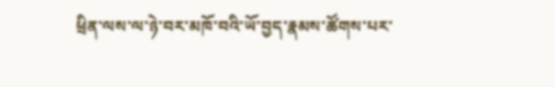ཕྲིན་ལས་ལ་ཉེ་བར་མཁོ་བའི་ཡོ་བྱད་རྣམས་ཚོགས་པར་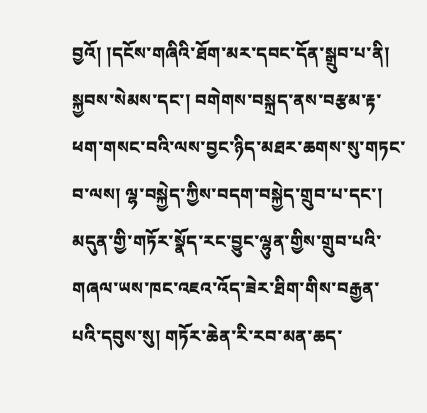བྱའོ། །དངོས་གཞིའི་ཐོག་མར་དབང་དོན་སྒྲུབ་པ་ནི། སྐྱབས་སེམས་དང་། བགེགས་བསྐྲད་ནས་བརྩམ་རྟ་ཕག་གསང་བའི་ལས་བྱང་ཉིད་མཐར་ཆགས་སུ་གཏང་བ་ལས། ལྷ་བསྐྱེད་ཀྱིས་བདག་བསྐྱེད་གྲུབ་པ་དང་། མདུན་གྱི་གཏོར་སྣོད་རང་བྱུང་ལྷུན་གྱིས་གྲུབ་པའི་གཞལ་ཡས་ཁང་འཇའ་འོད་ཟེར་ཐིག་གིས་བརྒྱན་པའི་དབུས་སུ། གཏོར་ཆེན་རི་རབ་མན་ཆད་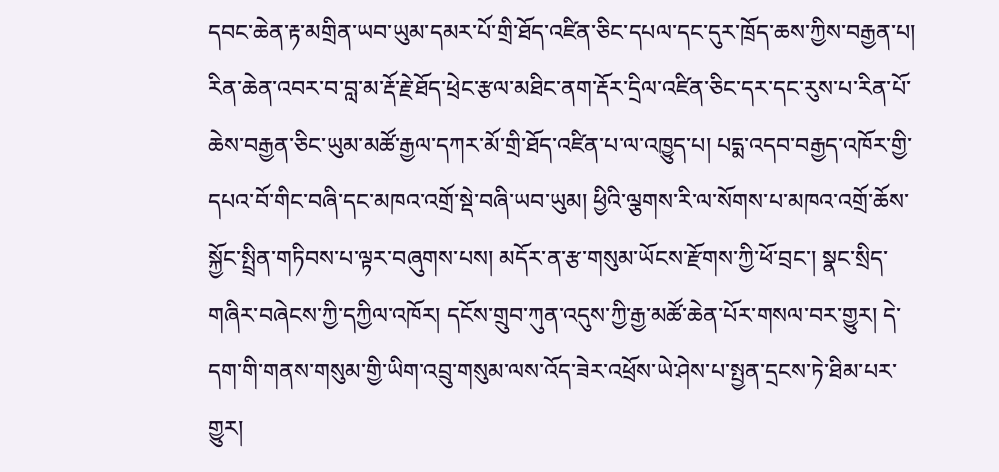དབང་ཆེན་རྟ་མགྲིན་ཡབ་ཡུམ་དམར་པོ་གྲི་ཐོད་འཛིན་ཅིང་དཔལ་དང་དུར་ཁྲོད་ཆས་ཀྱིས་བརྒྱན་པ། རིན་ཆེན་འབར་བ་བླ་མ་རྡོ་རྗེ་ཐོད་ཕྲེང་རྩལ་མཐིང་ནག་རྡོར་དྲིལ་འཛིན་ཅིང་དར་དང་རུས་པ་རིན་པོ་ཆེས་བརྒྱན་ཅིང་ཡུམ་མཚོ་རྒྱལ་དཀར་མོ་གྲི་ཐོད་འཛིན་པ་ལ་འཁྱུད་པ། པདྨ་འདབ་བརྒྱད་འཁོར་གྱི་དཔའ་བོ་གིང་བཞི་དང་མཁའ་འགྲོ་སྡེ་བཞི་ཡབ་ཡུམ། ཕྱིའི་ལྕགས་རི་ལ་སོགས་པ་མཁའ་འགྲོ་ཆོས་སྐྱོང་སྤྲིན་གཏིབས་པ་ལྟར་བཞུགས་པས། མདོར་ན་རྩ་གསུམ་ཡོངས་རྫོགས་ཀྱི་ཕོ་བྲང་། སྣང་སྲིད་གཞིར་བཞེངས་ཀྱི་དཀྱིལ་འཁོར། དངོས་གྲུབ་ཀུན་འདུས་ཀྱི་རྒྱ་མཚོ་ཆེན་པོར་གསལ་བར་གྱུར། དེ་དག་གི་གནས་གསུམ་གྱི་ཡིག་འབྲུ་གསུམ་ལས་འོད་ཟེར་འཕྲོས་ཡེ་ཤེས་པ་སྤྱན་དྲངས་ཏེ་ཐིམ་པར་གྱུར།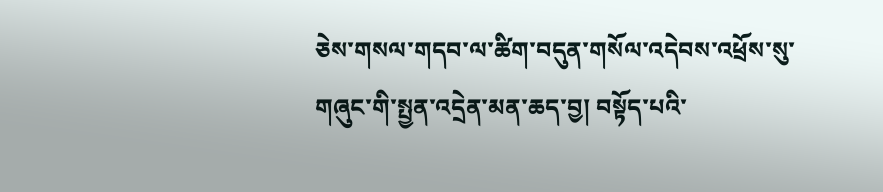ཅེས་གསལ་གདབ་ལ་ཚིག་བདུན་གསོལ་འདེབས་འཕྲོས་སུ་གཞུང་གི་སྤྱན་འདྲེན་མན་ཆད་བྱ། བསྟོད་པའི་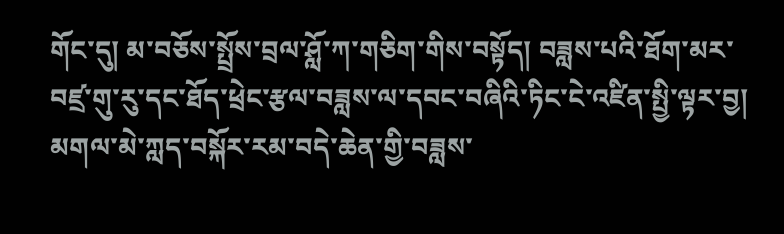གོང་དུ། མ་བཅོས་སྤྲོས་བྲལ་ཤློ་ཀ་གཅིག་གིས་བསྟོད། བཟླས་པའི་ཐོག་མར་བཛྲ་གུ་རུ་དང་ཐོད་ཕྲེང་རྩལ་བཟླས་ལ་དབང་བཞིའི་ཏིང་ངེ་འཛིན་སྤྱི་ལྟར་བྱ། མགལ་མེ་ཀླད་བསྐོར་རམ་བདེ་ཆེན་གྱི་བཟླས་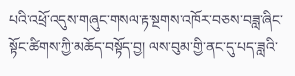པའི་འཕྲོ་འདུས་གཞུང་གསལ་རྟ་སྔགས་འཁོར་བཅས་བཟླ་ཞིང་སྟོང་ཚིགས་ཀྱི་མཆོད་བསྟོད་བྱ། ལས་བུམ་གྱི་ནང་དུ་པད་ཟླའི་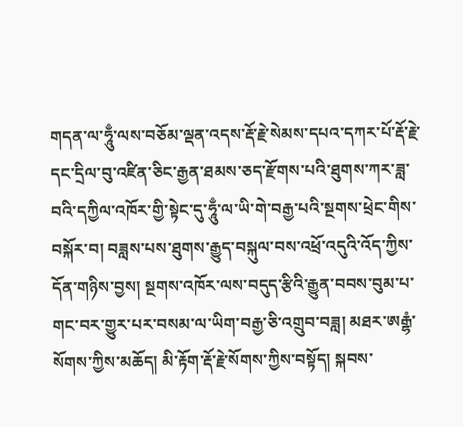གདན་ལ་ཧཱུྃ་ལས་བཅོམ་ལྡན་འདས་རྡོ་རྗེ་སེམས་དཔའ་དཀར་པོ་རྡོ་རྗེ་དང་དྲིལ་བུ་འཛིན་ཅིང་རྒྱན་ཐམས་ཅད་རྫོགས་པའི་ཐུགས་ཀར་ཟླ་བའི་དཀྱིལ་འཁོར་གྱི་སྟེང་དུ་ཧཱུྃ་ལ་ཡི་གེ་བརྒྱ་པའི་སྔགས་ཕྲེང་གིས་བསྐོར་བ། བཟླས་པས་ཐུགས་རྒྱུད་བསྐུལ་བས་འཕྲོ་འདུའི་འོད་ཀྱིས་དོན་གཉིས་བྱས། སྔགས་འཁོར་ལས་བདུད་རྩིའི་རྒྱུན་བབས་བུམ་པ་གང་བར་གྱུར་པར་བསམ་ལ་ཡིག་བརྒྱ་ཅི་འགྲུབ་བཟླ། མཐར་ཨརྒྷཾ་སོགས་ཀྱིས་མཆོད། མི་རྟོག་རྡོ་རྗེ་སོགས་ཀྱིས་བསྟོད། སྐབས་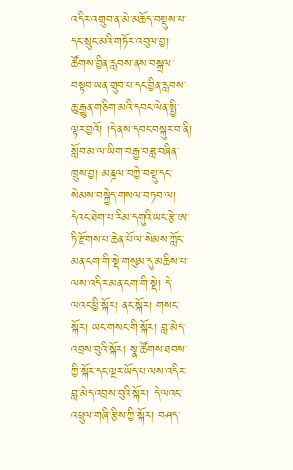འདིར་འགྲུབ་ན་མེ་མཆོད་བསྡུས་པ་དང་སྲུང་མའི་གཏོར་འབུལ་བྱ། ཚོགས་བྱིན་རླབས་ནས་བསྒྲལ་བསྟབ་ཡན་གྲུབ་པ་དང་བྱིན་རླབས་ཆུ་རྒྱུན་གཅིག་མའི་དབང་ལེན་སྤྱི་ལྟར་བྱའོ། །དེ་ནས་དབང་བསྐུར་བ་ནི། སློབ་མ་ལ་ཡིག་བརྒྱ་བཟླ་བཞིན་ཁྲུས་བྱ། མཎྜལ་བཀྱེ་བསྡུ་དང་སེམས་བསྐྱེད་གསལ་བཏབ་ལ། དེའང་ཐེག་པ་རིམ་དགུའི་ཡང་རྩེ་ཨ་ཏི་རྫོགས་པ་ཆེན་པོ་ལ་སེམས་ཀློང་མན་ངག་གི་སྡེ་གསུམ་དུ་མཆིས་པ་ལས་འདིར་མན་ངག་གི་སྡེ། དེ་ལའང་ཕྱི་སྐོར། ནང་སྐོར། གསང་སྐོར། ཡང་གསང་གི་སྐོར། བླ་མེད་འབྲས་བུའི་སྐོར། སྣ་ཚོགས་ཐབས་ཀྱི་སྐོར་དང་ལྔར་ཡོད་པ་ལས་འདིར་བླ་མེད་འབྲས་བུའི་སྐོར། དེ་ལའང་འཕྲུལ་གཞི་རྩིས་ཀྱི་སྐོར། བཤད་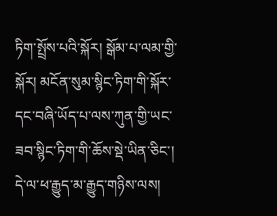ཏིག་སྤྲོས་པའི་སྐོར། སྒོམ་པ་ལམ་གྱི་སྐོར། མངོན་སུམ་སྙིང་ཏིག་གི་སྐོར་དང་བཞི་ཡོད་པ་ལས་ཀུན་གྱི་ཡང་ཟབ་སྙིང་ཏིག་གི་ཆོས་སྡེ་ཡིན་ཅིང་། དེ་ལ་ཕ་རྒྱུད་མ་རྒྱུད་གཉིས་ལས།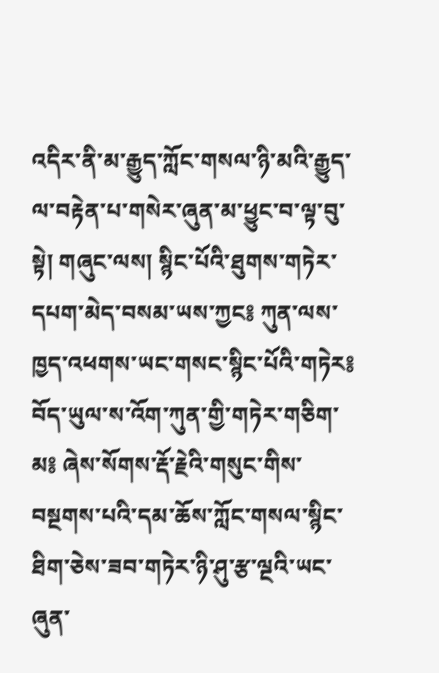འདིར་ནི་མ་རྒྱུད་ཀློང་གསལ་ཉི་མའི་རྒྱུད་ལ་བརྟེན་པ་གསེར་ཞུན་མ་ཕྱུང་བ་ལྟ་བུ་སྟེ། གཞུང་ལས། སྙིང་པོའི་ཐུགས་གཏེར་དཔག་མེད་བསམ་ཡས་ཀྱང༔ ཀུན་ལས་ཁྱད་འཕགས་ཡང་གསང་སྙིང་པོའི་གཏེར༔ བོད་ཡུལ་ས་འོག་ཀུན་གྱི་གཏེར་གཅིག་མ༔ ཞེས་སོགས་རྡོ་རྗེའི་གསུང་གིས་བསྔགས་པའི་དམ་ཆོས་ཀློང་གསལ་སྙིང་ཐིག་ཅེས་ཟབ་གཏེར་ཉི་ཤུ་རྩ་ལྔའི་ཡང་ཞུན་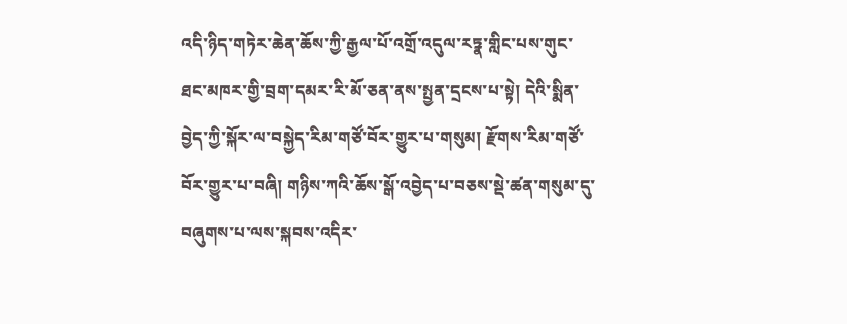འདི་ཉིད་གཏེར་ཆེན་ཆོས་ཀྱི་རྒྱལ་པོ་འགྲོ་འདུལ་རཏྣ་གླིང་པས་གུང་ཐང་མཁར་གྱི་བྲག་དམར་རི་མོ་ཅན་ནས་སྤྱན་དྲངས་པ་སྟེ། དེའི་སྨིན་བྱེད་ཀྱི་སྐོར་ལ་བསྐྱེད་རིམ་གཙོ་བོར་གྱུར་པ་གསུམ། རྫོགས་རིམ་གཙོ་བོར་གྱུར་པ་བཞི། གཉིས་ཀའི་ཆོས་སྒོ་འབྱེད་པ་བཅས་སྡེ་ཚན་གསུམ་དུ་བཞུགས་པ་ལས་སྐབས་འདིར་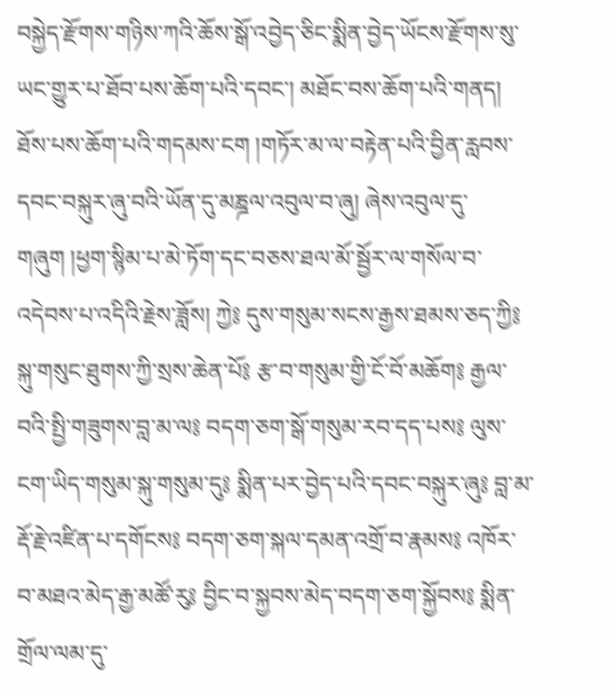བསྐྱེད་རྫོགས་གཉིས་ཀའི་ཆོས་སྒོ་འབྱེད་ཅིང་སྨིན་བྱེད་ཡོངས་རྫོགས་སུ་ཡང་གྱུར་པ་ཐོབ་པས་ཆོག་པའི་དབང་། མཐོང་བས་ཆོག་པའི་གནད། ཐོས་པས་ཆོག་པའི་གདམས་ངག །གཏོར་མ་ལ་བརྟེན་པའི་བྱིན་རླབས་དབང་བསྐུར་ཞུ་བའི་ཡོན་དུ་མཎྜལ་འབུལ་བ་ཞུ། ཞེས་འབུལ་དུ་གཞུག །ཕྱག་སྙིམ་པ་མེ་ཏོག་དང་བཅས་ཐལ་མོ་སྦྱོར་ལ་གསོལ་བ་འདེབས་པ་འདིའི་རྗེས་ཟློས། ཀྱེ༔ དུས་གསུམ་སངས་རྒྱས་ཐམས་ཅད་ཀྱི༔ སྐུ་གསུང་ཐུགས་ཀྱི་སྲས་ཆེན་པོ༔ རྩ་བ་གསུམ་གྱི་ངོ་བོ་མཆོག༔ རྒྱལ་བའི་སྤྱི་གཟུགས་བླ་མ་ལ༔ བདག་ཅག་སྒོ་གསུམ་རབ་དད་པས༔ ལུས་ངག་ཡིད་གསུམ་སྐུ་གསུམ་དུ༔ སྨིན་པར་བྱེད་པའི་དབང་བསྐུར་ཞུ༔ བླ་མ་རྡོ་རྗེ་འཛིན་པ་དགོངས༔ བདག་ཅག་སྐལ་དམན་འགྲོ་བ་རྣམས༔ འཁོར་བ་མཐའ་མེད་རྒྱ་མཚོ་རུ༔ བྱིང་བ་སྐྱབས་མེད་བདག་ཅག་སྐྱོབས༔ སྨིན་གྲོལ་ལམ་དུ་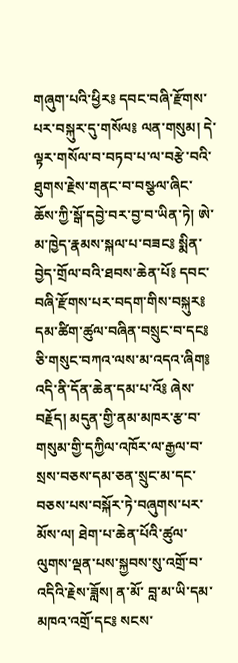གཞུག་པའི་ཕྱིར༔ དབང་བཞི་རྫོགས་པར་བསྐུར་དུ་གསོལ༔ ལན་གསུམ། དེ་ལྟར་གསོལ་བ་བཏབ་པ་ལ་བརྩེ་བའི་ཐུགས་རྗེས་གནང་བ་བསྩལ་ཞིང་ཆོས་ཀྱི་སྒོ་དབྱེ་བར་བྱ་བ་ཡིན་ཏེ། ཨེ་མ་ཁྱེད་རྣམས་སྐལ་པ་བཟང༔ སྨིན་བྱེད་གྲོལ་བའི་ཐབས་ཆེན་པོ༔ དབང་བཞི་རྫོགས་པར་བདག་གིས་བསྐུར༔ དམ་ཚིག་ཚུལ་བཞིན་བསྲུང་བ་དང༔ ཅི་གསུང་བཀའ་ལས་མ་འདའ་ཞིག༔ འདི་ནི་དོན་ཆེན་དམ་པ་འོ༔ ཞེས་བརྗོད། མདུན་གྱི་ནམ་མཁར་རྩ་བ་གསུམ་གྱི་དཀྱིལ་འཁོར་ལ་རྒྱལ་བ་སྲས་བཅས་དམ་ཅན་སྲུང་མ་དང་བཅས་པས་བསྐོར་ཏེ་བཞུགས་པར་མོས་ལ། ཐེག་པ་ཆེན་པོའི་ཚུལ་ལུགས་ལྡན་པས་སྐྱབས་སུ་འགྲོ་བ་འདིའི་རྗེས་ཟློས། ན་མོ་ བླ་མ་ཡི་དམ་མཁའ་འགྲོ་དང༔ སངས་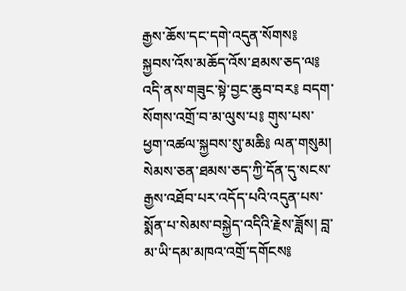རྒྱས་ཆོས་དང་དགེ་འདུན་སོགས༔ སྐྱབས་འོས་མཆོད་འོས་ཐམས་ཅད་ལ༔ འདི་ནས་གཟུང་སྟེ་བྱང་ཆུབ་བར༔ བདག་སོགས་འགྲོ་བ་མ་ལུས་པ༔ གུས་པས་ཕྱག་འཚལ་སྐྱབས་སུ་མཆི༔ ལན་གསུམ། སེམས་ཅན་ཐམས་ཅད་ཀྱི་དོན་དུ་སངས་རྒྱས་འཐོབ་པར་འདོད་པའི་འདུན་པས་སྨོན་པ་སེམས་བསྐྱེད་འདིའི་རྗེས་ཟློས། བླ་མ་ཡི་དམ་མཁའ་འགྲོ་དགོངས༔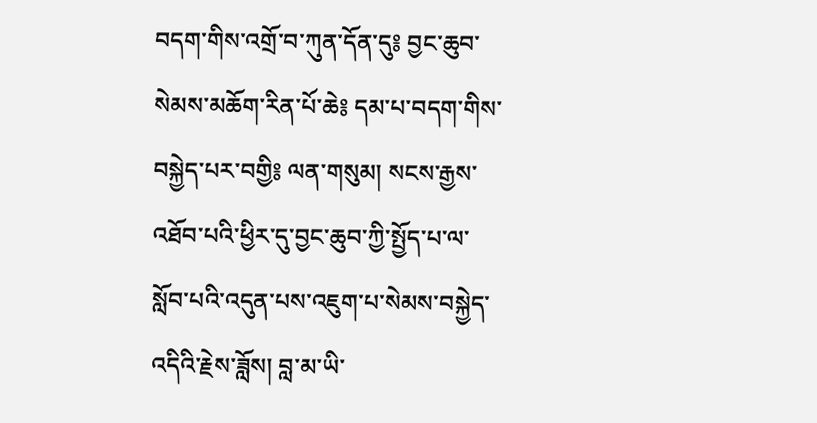བདག་གིས་འགྲོ་བ་ཀུན་དོན་དུ༔ བྱང་ཆུབ་སེམས་མཆོག་རིན་པོ་ཆེ༔ དམ་པ་བདག་གིས་བསྐྱེད་པར་བགྱི༔ ལན་གསུམ། སངས་རྒྱས་འཐོབ་པའི་ཕྱིར་དུ་བྱང་ཆུབ་ཀྱི་སྤྱོད་པ་ལ་སློབ་པའི་འདུན་པས་འཇུག་པ་སེམས་བསྐྱེད་འདིའི་རྗེས་ཟློས། བླ་མ་ཡི་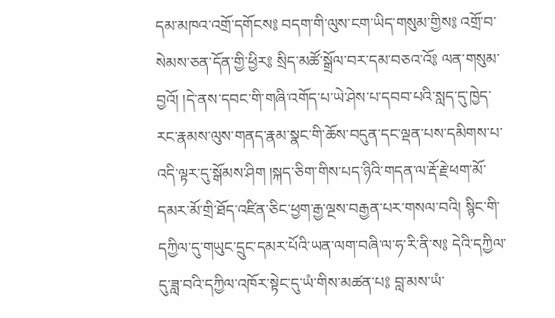དམ་མཁའ་འགྲོ་དགོངས༔ བདག་གི་ལུས་ངག་ཡིད་གསུམ་གྱིས༔ འགྲོ་བ་སེམས་ཅན་དོན་གྱི་ཕྱིར༔ སྲིད་མཚོ་སྒྲོལ་བར་དམ་བཅའ་འོ༔ ལན་གསུམ་བྱའོ། །དེ་ནས་དབང་གི་གཞི་འགོད་པ་ཡེ་ཤེས་པ་དབབ་པའི་སླད་དུ་ཁྱེད་རང་རྣམས་ལུས་གནད་རྣམ་སྣང་གི་ཆོས་བདུན་དང་ལྡན་པས་དམིགས་པ་འདི་ལྟར་དུ་སྒོམས་ཤིག །སྐད་ཅིག་གིས་པད་ཉིའི་གདན་ལ་རྡོ་རྗེ་ཕག་མོ་དམར་མོ་གྲི་ཐོད་འཛིན་ཅིང་ཕྱག་རྒྱ་ལྔས་བརྒྱན་པར་གསལ་བའི། སྙིང་གི་དཀྱིལ་དུ་གཡུང་དྲུང་དམར་པོའི་ཡན་ལག་བཞི་ལ་ཧ་རི་ནི་ས༔ དེའི་དཀྱིལ་དུ་ཟླ་བའི་དཀྱིལ་འཁོར་སྟེང་དུ་ཡཾ་གིས་མཚན་པ༔ བླ་མས་ཡཾ་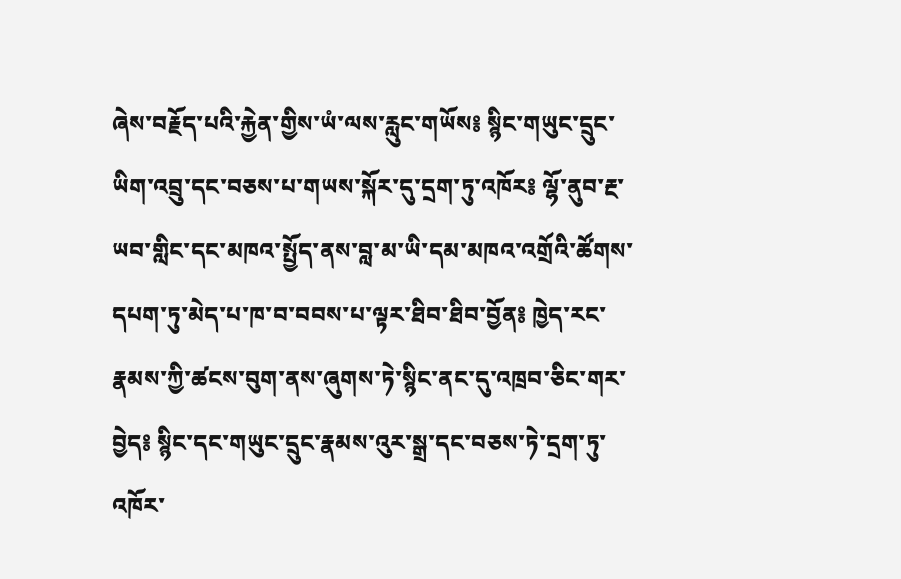ཞེས་བརྗོད་པའི་རྐྱེན་གྱིས་ཡཾ་ལས་རླུང་གཡོས༔ སྙིང་གཡུང་དྲུང་ཡིག་འབྲུ་དང་བཅས་པ་གཡས་སྐོར་དུ་དྲག་ཏུ་འཁོར༔ ལྷོ་ནུབ་རྔ་ཡབ་གླིང་དང་མཁའ་སྤྱོད་ནས་བླ་མ་ཡི་དམ་མཁའ་འགྲོའི་ཚོགས་དཔག་ཏུ་མེད་པ་ཁ་བ་བབས་པ་ལྟར་ཐིབ་ཐིབ་བྱོན༔ ཁྱེད་རང་རྣམས་ཀྱི་ཚངས་བུག་ནས་ཞུགས་ཏེ་སྙིང་ནང་དུ་འཁྲབ་ཅིང་གར་བྱེད༔ སྙིང་དང་གཡུང་དྲུང་རྣམས་འུར་སྒྲ་དང་བཅས་ཏེ་དྲག་ཏུ་འཁོར་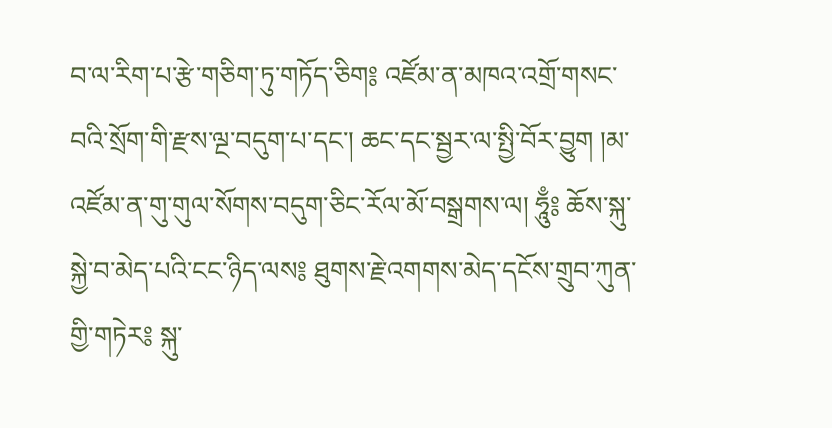བ་ལ་རིག་པ་རྩེ་གཅིག་ཏུ་གཏོད་ཅིག༔ འཛོམ་ན་མཁའ་འགྲོ་གསང་བའི་སྲོག་གི་རྫས་ལྔ་བདུག་པ་དང་། ཆང་དང་སྦྱར་ལ་སྤྱི་བོར་བྱུག །མ་འཛོམ་ན་གུ་གུལ་སོགས་བདུག་ཅིང་རོལ་མོ་བསྒྲགས་ལ། ཧཱུྃ༔ ཆོས་སྐུ་སྐྱེ་བ་མེད་པའི་ངང་ཉིད་ལས༔ ཐུགས་རྗེ་འགགས་མེད་དངོས་གྲུབ་ཀུན་གྱི་གཏེར༔ སྐུ་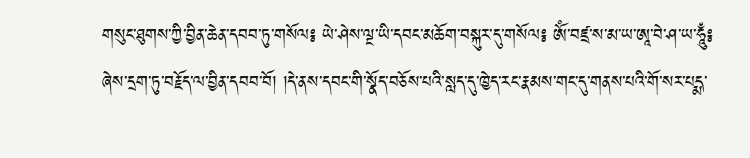གསུང་ཐུགས་ཀྱི་བྱིན་ཆེན་དབབ་ཏུ་གསོལ༔ ཡེ་ཤེས་ལྔ་ཡི་དབང་མཆོག་བསྐུར་དུ་གསོལ༔ ཨོཾ་བཛྲ་ས་མ་ཡ་ཨཱ་བེ་ཤ་ཡ་ཧཱུྃ༔ ཞེས་དྲག་ཏུ་བརྗོད་ལ་བྱིན་དབབ་བོ། །དེ་ནས་དབང་གི་སྣོད་བཅོས་པའི་སླད་དུ་ཁྱེད་རང་རྣམས་གང་དུ་གནས་པའི་གོ་སར་པདྨ་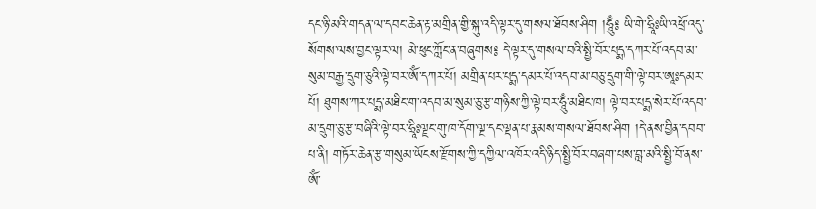དང་ཉི་མའི་གདན་ལ་དབང་ཆེན་རྟ་མགྲིན་གྱི་སྐུ་འདི་ལྟར་དུ་གསལ་ཐོབས་ཤིག །ཧཱུྃ༔ ཡི་གེ་ཧྲཱིཿཡི་འཕྲོ་འདུ་སོགས་ལས་བྱང་ལྟར་ལ། མེ་ཕུང་ཀློང་ན་བཞུགས༔ དེ་ལྟར་དུ་གསལ་བའི་སྤྱི་བོར་པདྨ་དཀར་པོ་འདབ་མ་སུམ་བརྒྱ་དྲུག་ཅུའི་ལྟེ་བར་ཨོཾ་དཀར་པོ། མགྲིན་པར་པདྨ་དམར་པོ་འདབ་མ་བཅུ་དྲུག་གི་ལྟེ་བར་ཨཱཿདམར་པོ། ཐུགས་ཀར་པདྨ་མཐིང་ག་འདབ་མ་སུམ་ཅུ་རྩ་གཉིས་ཀྱི་ལྟེ་བར་ཧཱུྃ་མཐིང་ཁ། ལྟེ་བར་པདྨ་སེར་པོ་འདབ་མ་དྲུག་ཅུ་རྩ་བཞིའི་ལྟེ་བར་ཧྲཱིཿལྗང་གུ་ཁ་དོག་ལྔ་དང་ལྡན་པ་རྣམས་གསལ་ཐོབས་ཤིག །དེ་ནས་བྱིན་དབབ་པ་ནི། གཏོར་ཆེན་རྩ་གསུམ་ཡོངས་རྫོགས་ཀྱི་དཀྱིལ་འཁོར་འདི་ཉིད་སྤྱི་བོར་བཞག་པས་བླ་མའི་སྤྱི་བོ་ནས་ཨོཾ་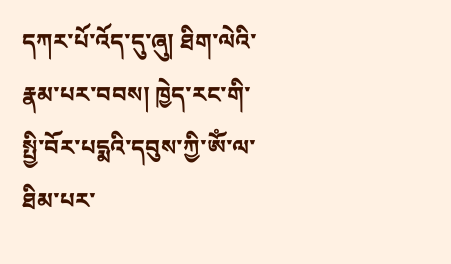དཀར་པོ་འོད་དུ་ཞུ། ཐིག་ལེའི་རྣམ་པར་བབས། ཁྱེད་རང་གི་སྤྱི་བོར་པདྨའི་དབུས་ཀྱི་ཨོཾ་ལ་ཐིམ་པར་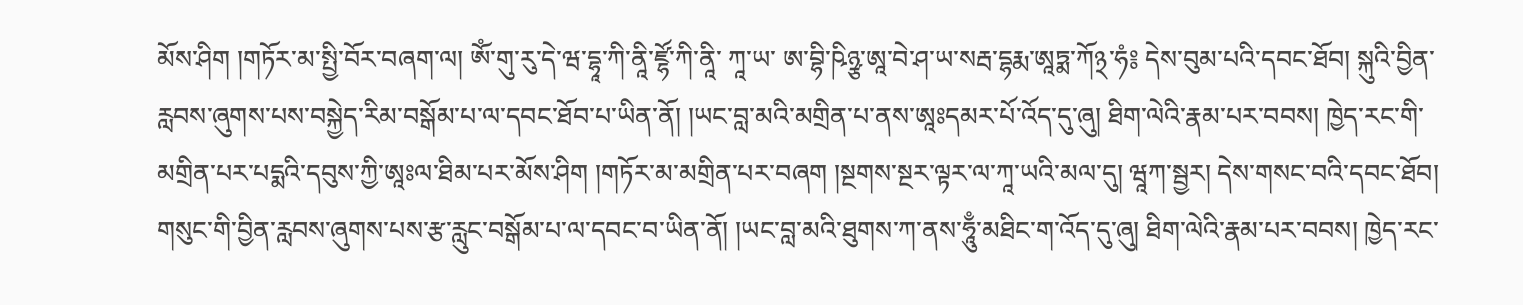མོས་ཤིག །གཏོར་མ་སྤྱི་བོར་བཞག་ལ། ཨོཾ་གུ་རུ་དེ་ཝ་དྷཱ་ཀི་ནཱི་ཛྷོ་ཀི་ནཱི་ ཀཱ་ཡ་ ཨ་བྷི་ཥིཉྩ་ཨཱ་བེ་ཤ་ཡ་སརྦ་དྷརྨ་ཨཱཏྨ་ཀོ྅་ཧཾ༔ དེས་བུམ་པའི་དབང་ཐོབ། སྐུའི་བྱིན་རླབས་ཞུགས་པས་བསྐྱེད་རིམ་བསྒོམ་པ་ལ་དབང་ཐོབ་པ་ཡིན་ནོ། །ཡང་བླ་མའི་མགྲིན་པ་ནས་ཨཱཿདམར་པོ་འོད་དུ་ཞུ། ཐིག་ལེའི་རྣམ་པར་བབས། ཁྱེད་རང་གི་མགྲིན་པར་པདྨའི་དབུས་ཀྱི་ཨཱཿལ་ཐིམ་པར་མོས་ཤིག །གཏོར་མ་མགྲིན་པར་བཞག །སྔགས་སྔར་ལྟར་ལ་ཀཱ་ཡའི་མལ་དུ། ཝཱཀ་སྦྱར། དེས་གསང་བའི་དབང་ཐོབ། གསུང་གི་བྱིན་རླབས་ཞུགས་པས་རྩ་རླུང་བསྒོམ་པ་ལ་དབང་བ་ཡིན་ནོ། །ཡང་བླ་མའི་ཐུགས་ཀ་ནས་ཧཱུྃ་མཐིང་ག་འོད་དུ་ཞུ། ཐིག་ལེའི་རྣམ་པར་བབས། ཁྱེད་རང་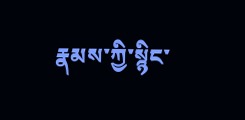རྣམས་ཀྱི་སྙིང་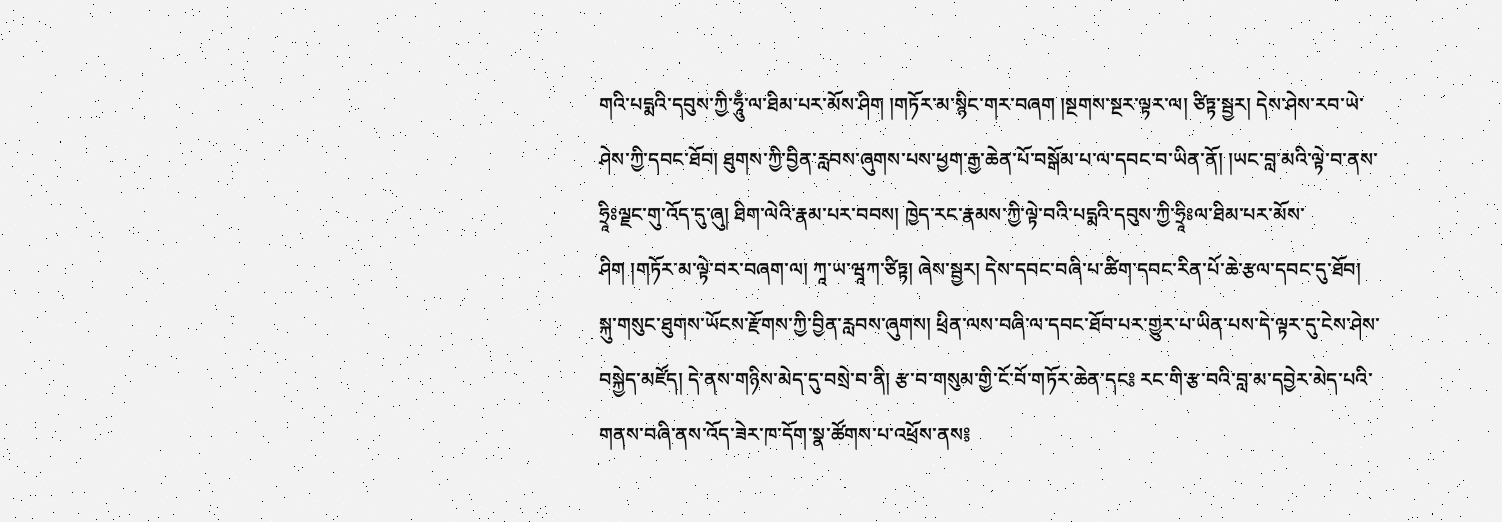གའི་པདྨའི་དབུས་ཀྱི་ཧཱུྃ་ལ་ཐིམ་པར་མོས་ཤིག །གཏོར་མ་སྙིང་གར་བཞག །སྔགས་སྔར་ལྟར་ལ། ཙིཏྟ་སྦྱར། དེས་ཤེས་རབ་ཡེ་ཤེས་ཀྱི་དབང་ཐོབ། ཐུགས་ཀྱི་བྱིན་རླབས་ཞུགས་པས་ཕྱག་རྒྱ་ཆེན་པོ་བསྒོམ་པ་ལ་དབང་བ་ཡིན་ནོ། །ཡང་བླ་མའི་ལྟེ་བ་ནས་ཧྲཱིཿལྗང་གུ་འོད་དུ་ཞུ། ཐིག་ལེའི་རྣམ་པར་བབས། ཁྱེད་རང་རྣམས་ཀྱི་ལྟེ་བའི་པདྨའི་དབུས་ཀྱི་ཧྲཱིཿལ་ཐིམ་པར་མོས་ཤིག །གཏོར་མ་ལྟེ་བར་བཞག་ལ། ཀཱ་ཡ་ཝཱཀ་ཙིཏྟ། ཞེས་སྦྱར། དེས་དབང་བཞི་པ་ཚིག་དབང་རིན་པོ་ཆེ་རྩལ་དབང་དུ་ཐོབ། སྐུ་གསུང་ཐུགས་ཡོངས་རྫོགས་ཀྱི་བྱིན་རླབས་ཞུགས། ཕྲིན་ལས་བཞི་ལ་དབང་ཐོབ་པར་གྱུར་པ་ཡིན་པས་དེ་ལྟར་དུ་ངེས་ཤེས་བསྐྱེད་མཛོད། དེ་ནས་གཉིས་མེད་དུ་བསྲེ་བ་ནི། རྩ་བ་གསུམ་གྱི་ངོ་བོ་གཏོར་ཆེན་དང༔ རང་གི་རྩ་བའི་བླ་མ་དབྱེར་མེད་པའི་གནས་བཞི་ནས་འོད་ཟེར་ཁ་དོག་སྣ་ཚོགས་པ་འཕྲོས་ནས༔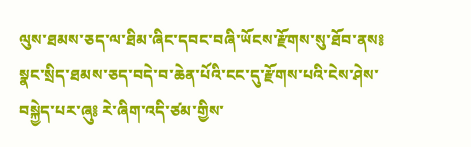ལུས་ཐམས་ཅད་ལ་ཐིམ་ཞིང་དབང་བཞི་ཡོངས་རྫོགས་སུ་ཐོབ་ནས༔ སྣང་སྲིད་ཐམས་ཅད་བདེ་བ་ཆེན་པོའི་ངང་དུ་རྫོགས་པའི་ངེས་ཤེས་བསྐྱེད་པར་ཞུ༔ རེ་ཞིག་འདི་ཙམ་གྱིས་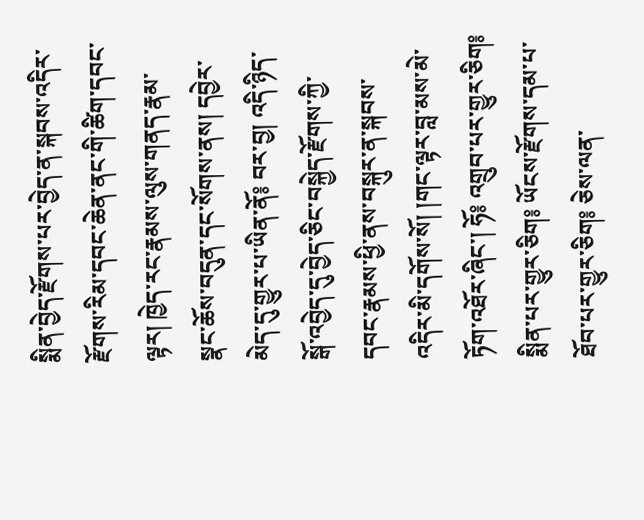སྨིན་བྱེད་རྫོགས་པར་བྱེད་ན་སྐབས་འདིར་རྫོགས་རིམ་དབང་ཆེན་ནང་གི་ཚིག་དབང་ལྟར། ཁྱེད་རང་རྣམས་ལུས་གནད་རྣམ་སྣང་ཆོས་བདུན་དང་སོགས་ནས། དབྱེར་མེད་དུ་གྱུར་པ་ཡིན་ནོ༔ བར་བྱ། འདི་ཉིད་སྒོ་འབྱེད་དུ་བྱེད་ཅིང་བསྐྱེད་རྫོགས་ཀྱི་དབང་རྣམས་ཕྱི་ནས་བསྐུར་ན་སྐབས་འདིར་མི་དགོས་སོ། །གང་ལྟར་བླ་མས་མེ་ཏོག་འཐོར་ཞིང་། ཧོ༔ འགྲུབ་པར་གྱུར་ཅིག༔ སྨིན་པར་གྱུར་ཅིག༔ ཡོངས་རྫོགས་དམ་པ་ཐོབ་པར་གྱུར་ཅིག༔ ཅེས་ལན་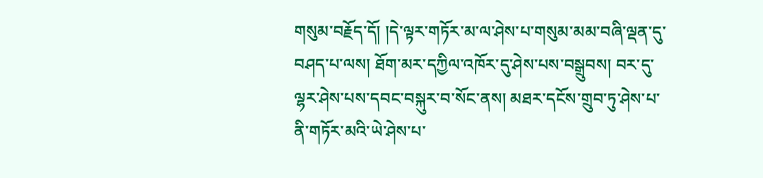གསུམ་བརྗོད་དོ། །དེ་ལྟར་གཏོར་མ་ལ་ཤེས་པ་གསུམ་མམ་བཞི་ལྡན་དུ་བཤད་པ་ལས། ཐོག་མར་དཀྱིལ་འཁོར་དུ་ཤེས་པས་བསྒྲུབས། བར་དུ་ལྷར་ཤེས་པས་དབང་བསྐུར་བ་སོང་ནས། མཐར་དངོས་གྲུབ་ཏུ་ཤེས་པ་ནི་གཏོར་མའི་ཡེ་ཤེས་པ་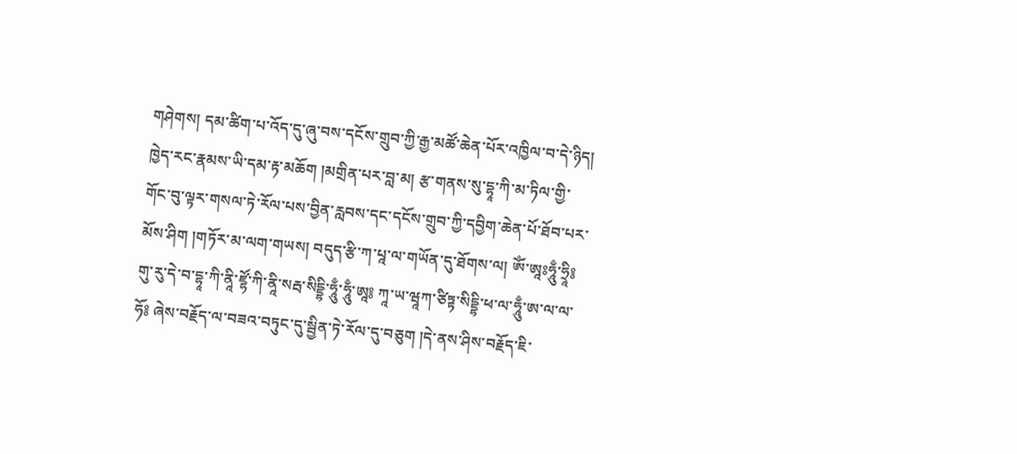གཤེགས། དམ་ཚིག་པ་འོད་དུ་ཞུ་བས་དངོས་གྲུབ་ཀྱི་རྒྱ་མཚོ་ཆེན་པོར་འཁྱིལ་བ་དེ་ཉིད། ཁྱེད་རང་རྣམས་ཡི་དམ་རྟ་མཆོག །མགྲིན་པར་བླ་མ། རྩ་གནས་སུ་དྷཱ་ཀི་མ་ཏིལ་གྱི་གོང་བུ་ལྟར་གསལ་ཏེ་རོལ་པས་བྱིན་རླབས་དང་དངོས་གྲུབ་ཀྱི་དབྱིག་ཆེན་པོ་ཐོབ་པར་མོས་ཤིག །གཏོར་མ་ལག་གཡས། བདུད་རྩི་ཀ་པཱ་ལ་གཡོན་དུ་ཐོགས་ལ། ཨོཾ་ཨཱཿཧཱུྃ་ཧྲཱི༔ གུ་རུ་དེ་བ་དྷཱ་ཀི་ནཱི་ཛྷོ་ཀི་ནཱི་སརྦ་སིདྡྷི་ཧཱུྃ་ཧཱུྃ་ཨཱ༔ ཀཱ་ཡ་ཝཱཀ་ཙིཏྟ་སིདྡྷི་ཕ་ལ་ཧཱུྃ་ཨ་ལ་ལ་ཧོ༔ ཞེས་བརྗོད་ལ་བཟའ་བཏུང་དུ་སྦྱིན་ཏེ་རོལ་དུ་བཅུག །དེ་ནས་ཤིས་བརྗོད་ཇི་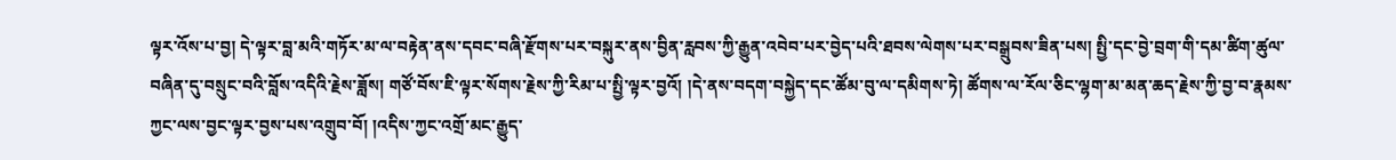ལྟར་འོས་པ་བྱ། དེ་ལྟར་བླ་མའི་གཏོར་མ་ལ་བརྟེན་ནས་དབང་བཞི་རྫོགས་པར་བསྐུར་ནས་བྱིན་རླབས་ཀྱི་རྒྱུན་འབེབ་པར་བྱེད་པའི་ཐབས་ལེགས་པར་བསྒྲུབས་ཟིན་པས། སྤྱི་དང་བྱེ་བྲག་གི་དམ་ཚིག་ཚུལ་བཞིན་དུ་བསྲུང་བའི་བློས་འདིའི་རྗེས་ཟློས། གཙོ་བོས་ཇི་ལྟར་སོགས་རྗེས་ཀྱི་རིམ་པ་སྤྱི་ལྟར་བྱའོ། །དེ་ནས་བདག་བསྐྱེད་དང་ཚོམ་བུ་ལ་དམིགས་ཏེ། ཚོགས་ལ་རོལ་ཅིང་ལྷག་མ་མན་ཆད་རྗེས་ཀྱི་བྱ་བ་རྣམས་ཀྱང་ལས་བྱང་ལྟར་བྱས་པས་འགྲུབ་བོ། །འདིས་ཀྱང་འགྲོ་མང་རྒྱུད་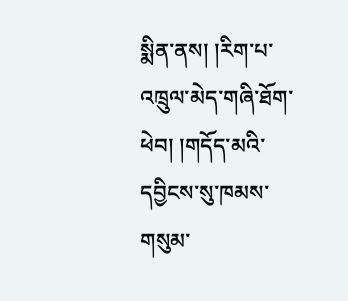སྨིན་ནས། །རིག་པ་འཁྲུལ་མེད་གཞི་ཐོག་ཕེབ། །གདོད་མའི་དབྱིངས་སུ་ཁམས་གསུམ་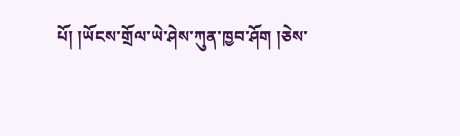པོ། །ཡོངས་གྲོལ་ཡེ་ཤེས་ཀུན་ཁྱབ་ཤོག །ཅེས་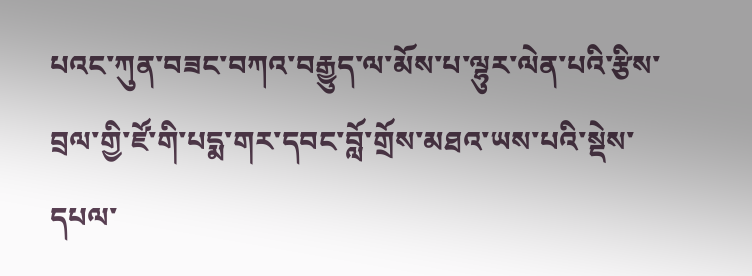པའང་ཀུན་བཟང་བཀའ་བརྒྱུད་ལ་མོས་པ་ལྷུར་ལེན་པའི་རྩིས་བྲལ་གྱི་ཛོ་གི་པདྨ་གར་དབང་བློ་གྲོས་མཐའ་ཡས་པའི་སྡེས་དཔལ་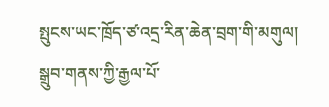སྤུངས་ཡང་ཁྲོད་ཙ་འདྲ་རིན་ཆེན་བྲག་གི་མགུལ། སྒྲུབ་གནས་ཀྱི་རྒྱལ་པོ་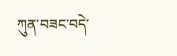ཀུན་བཟང་བདེ་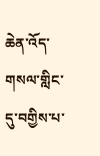ཆེན་འོད་གསལ་གླིང་དུ་བགྱིས་པ་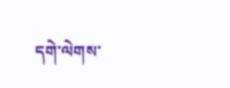དགེ་ལེགས་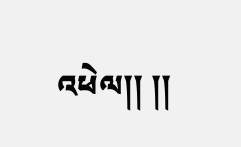འཕེལ།། །།